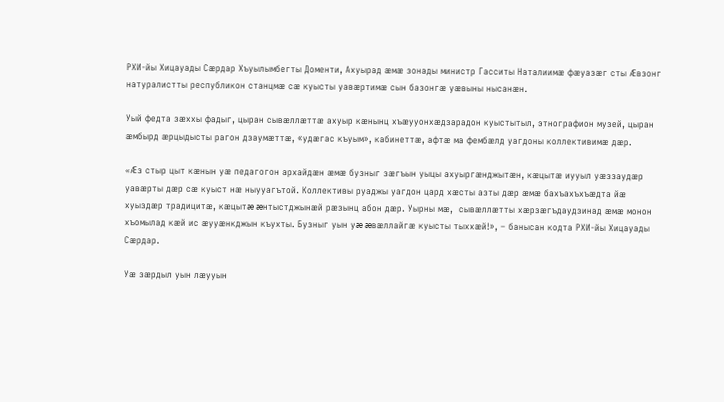РХИ-йы Хицауады Сæрдар Хъуылымбегты Доменти, Ахуырад æмæ зонады министр Гасситы Наталиимæ фæуазæг сты Æвзонг натуралистты республикон станцмæ сæ куысты уавæртимæ сын базонгæ уæвыны нысанæн.

Уый федта зæххы фадыг, цыран сывæллæттæ ахуыр кæнынц хъæууонхæдзарадон куыстытыл, этнографион музей, цыран æмбырд æрцыдысты рагон дзаумæттæ, «удæгас къуым», кабинеттæ, афтæ ма фембæлд уагдоны коллективимæ дæр.

«Æз стыр цыт кæнын уæ педагогон архайдæн æмæ бузныг зæгъын уыцы ахуыргæнджытæн, кæцытæ иууыл уæззаудæр уавæрты дæр сæ куыст нæ ныууагътой. Коллективы руаджы уагдон цард хæсты азты дæр æмæ бахъахъхъæдта йæ хуыздæр традицитæ, кæцытæ æнтыстджынæй рæзынц абон дæр. Уырны мæ,  сывæллæтты хæрзæгъдаудзинад æмæ монон хъомылад кæй ис æууæнкджын къухты. Бузныг уын уæ æвæллайгæ куысты тыххæй!», – банысан кодта РХИ-йы Хицауады Сæрдар.

Уæ зæрдыл уын лæууын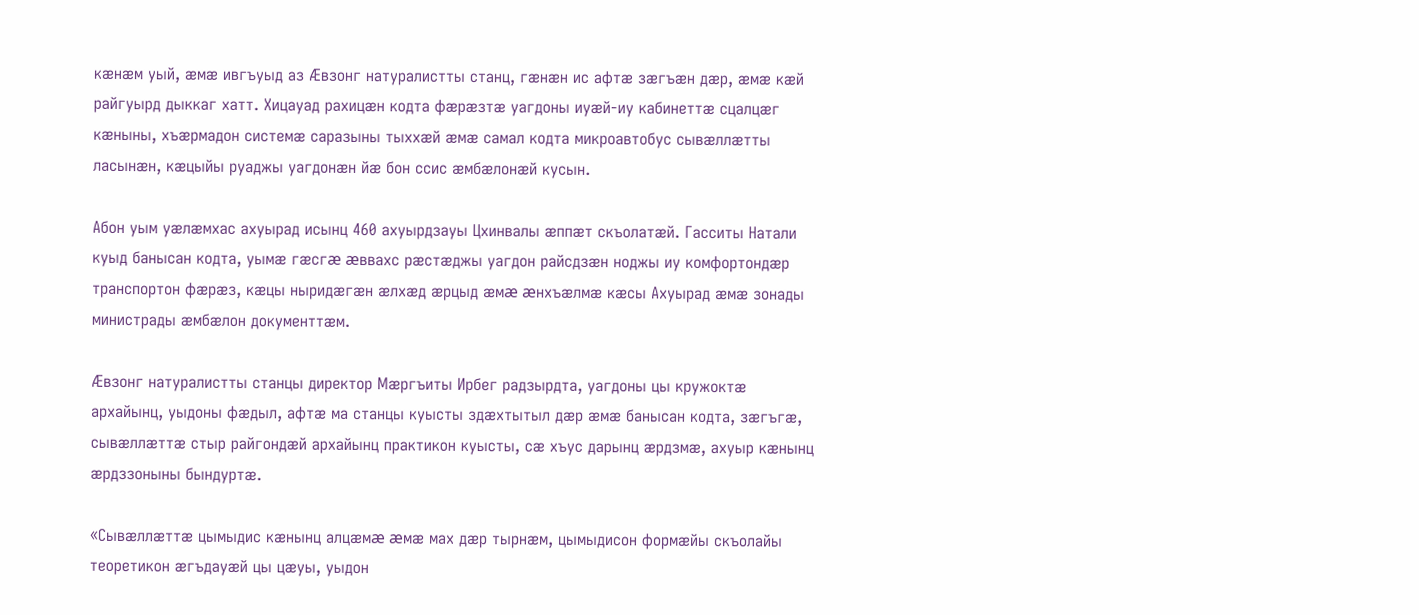кæнæм уый, æмæ ивгъуыд аз Æвзонг натуралистты станц, гæнæн ис афтæ зæгъæн дæр, æмæ кæй райгуырд дыккаг хатт. Хицауад рахицæн кодта фæрæзтæ уагдоны иуæй-иу кабинеттæ сцалцæг кæныны, хъæрмадон системæ саразыны тыххæй æмæ самал кодта микроавтобус сывæллæтты ласынæн, кæцыйы руаджы уагдонæн йæ бон ссис æмбæлонæй кусын.

Абон уым уæлæмхас ахуырад исынц 460 ахуырдзауы Цхинвалы æппæт скъолатæй. Гасситы Натали куыд банысан кодта, уымæ гæсгæ æввахс рæстæджы уагдон райсдзæн ноджы иу комфортондæр транспортон фæрæз, кæцы ныридæгæн æлхæд æрцыд æмæ æнхъæлмæ кæсы Ахуырад æмæ зонады министрады æмбæлон документтæм.

Æвзонг натуралистты станцы директор Мæргъиты Ирбег радзырдта, уагдоны цы кружоктæ архайынц, уыдоны фæдыл, афтæ ма станцы куысты здæхтытыл дæр æмæ банысан кодта, зæгъгæ, сывæллæттæ стыр райгондæй архайынц практикон куысты, сæ хъус дарынц æрдзмæ, ахуыр кæнынц æрдззоныны бындуртæ.

«Сывæллæттæ цымыдис кæнынц алцæмæ æмæ мах дæр тырнæм, цымыдисон формæйы скъолайы теоретикон æгъдауæй цы цæуы, уыдон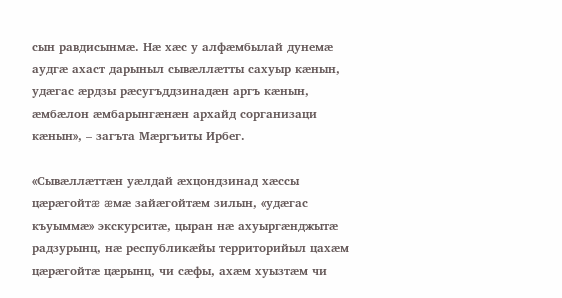сын равдисынмæ. Нæ хæс у алфæмбылай дунемæ аудгæ ахаст дарыныл сывæллæтты сахуыр кæнын, удæгас æрдзы рæсугъддзинадæн аргъ кæнын, æмбæлон æмбарынгæнæн архайд сорганизаци кæнын», – загъта Мæргъиты Ирбег.

«Сывæллæттæн уæлдай æхцондзинад хæссы цæрæгойтæ æмæ зайæгойтæм зилын, «удæгас къуыммæ» экскурситæ, цыран нæ ахуыргæнджытæ радзурынц, нæ республикæйы территорийыл цахæм цæрæгойтæ цæрынц, чи сæфы, ахæм хуызтæм чи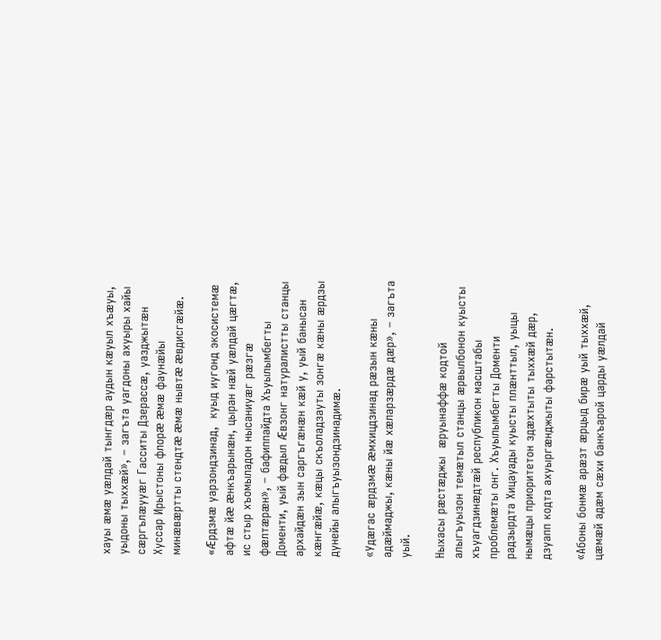хауы æмæ уæлдай тынгдæр аудын кæуыл хъæуы, уыдоны тыххæй», – загъта уагдоны ахуыры хайы сæргълæууæг Гасситы Дзерассæ, уазджытæн Хуссар Ирыстоны флорæ æмæ фаунæйы минæвæртты стендтæ æмæ нывтæ æвдисгæйæ.

«Æрдзмæ уарзондзинад,  куыд иугонд экосистемæ афтæ йæ æнкъарынæн, цыран нæй уæлдай цæгтæ, ис стыр хъомыладон нысаниуæг рæзгæ фæлтæрæн», – бафиппайдта Хъуылымбегты Доменти, уый фæдыл Æвзонг натуралистты станцы архайдæн зын саргъгæнæн кæй у, уый банысан кæнгæйæ, кæцы скъоладзауты зонгæ кæны æрдзы дунейы алыгъуызондзинадимæ.

«Удæгас æрдзмæ æмхицдзинад рæзын кæны адæймаджы, кæны йæ хæларзæрдæ дæр», – загъта уый.

Ныхасы рæстæджы  æруынаффæ кодтой алыгъуызон темæтыл станцы æрвылбонон куысты хъуагдзинæдтæй республикон масштабы проблемæты онг. Хъуылымбегты Доменти радзырдта Хицауады куысты плæнттыл, уыцы нымæцы приоритетон здæхтыты тыххæй дæр, дзуапп кодта ахуыргæнджыты фарстытæн.

«Абоны бонмæ арæзт æрцыд бирæ уый тыххæй, цæмæй адæм сæхи банкъарой царды уæлдай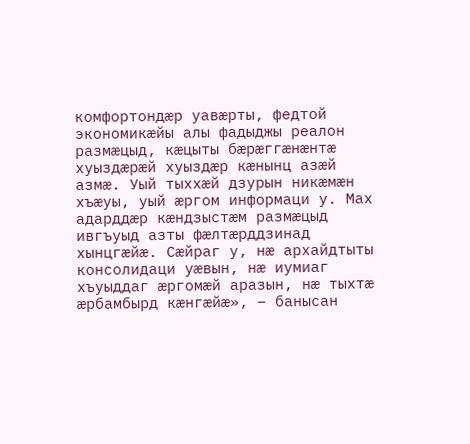комфортондæр уавæрты, федтой экономикæйы алы фадыджы реалон размæцыд, кæцыты бæрæггæнæнтæ хуыздæрæй хуыздæр кæнынц азæй азмæ. Уый тыххæй дзурын никæмæн хъæуы, уый æргом информаци у. Мах адарддæр кæндзыстæм размæцыд ивгъуыд азты фæлтæрддзинад хынцгæйæ. Сæйраг у, нæ архайдтыты консолидаци уæвын, нæ иумиаг хъуыддаг æргомæй аразын, нæ тыхтæ æрбамбырд кæнгæйæ», – банысан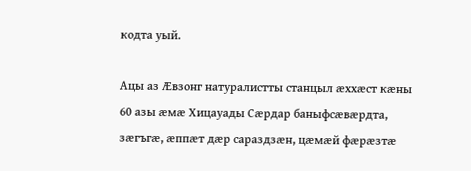кодта уый.

Ацы аз Æвзонг натуралистты станцыл æххæст кæны 60 азы æмæ Хицауады Сæрдар баныфсæвæрдта, зæгъгæ, æппæт дæр сараздзæн, цæмæй фæрæзтæ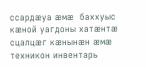ссардæуа æмæ  баххуыс кæной уагдоны хатæнтæ сцалцæг кæнынæн æмæ техникон инвентарь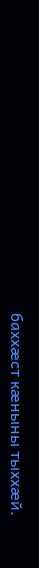баххæст кæныны тыххæй.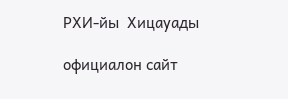РХИ-йы  Хицауады

официалон сайт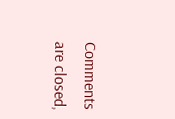Comments are closed,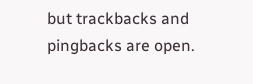but trackbacks and pingbacks are open.